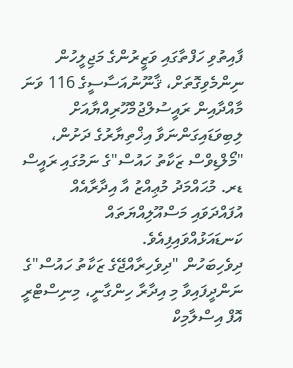ފާއިތުވި ހަފްތާގައި ވަޒީރުންގެ މަޖިލީހުން ނިންމެވިގޮތަށް، ޤާނޫނުއަސާސީގެ 116 ވަނަ މާއްދާއިން ރައީސުލްޖުމްހޫރިއްޔާއަށް ލިބިވަޑައިގަންނަވާ އިޚްތިޔާރުގެ ދަށުން، "މޯލްޑިވްސް ޒަކާތު ހައުސް"ގެ ނަމުގައި ރައީސް ޑރ. މުޙައްމަދު މުޢިއްޒު އާ އިދާރާއެއް އުފައްދަވައި މަސްއޫލިއްޔަތައް ކަނޑައަޅުއްވައިފިއެވެ.
ދިވެހިބަހުން "ދިވެހިރާއްޖޭގެ ޒަކާތު ހައުސް"ގެ ނަންދީފައިވާ މި އިދާރާ ހިންގާނީ، މިނިސްޓްރީ އޮފް އިސްލާމިކް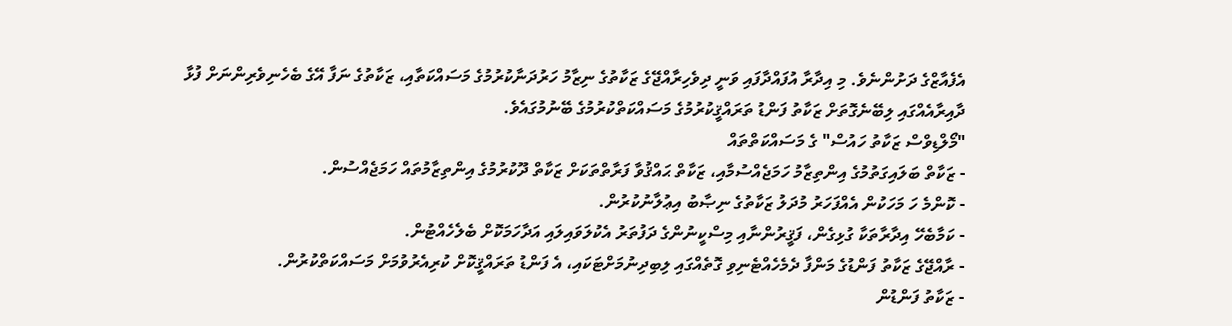އެފެއާޒްގެ ދަށުންނެވެ. މި އިދާރާ އުފައްދާފައި ވަނީ ދިވެހިރާއްޖޭގެ ޒަކާތުގެ ނިޒާމު ހަރުދަނާކުރުމުގެ މަސައްކަތާއި، ޒަކާތުގެ ނަފާ އޭގެ ބެހެނިވެރިންނަށް ފުޅާ ދާއިރާއެއްގައި ލިބޭނެގޮތަށް ޒަކާތު ފަންޑު ތަރައްޤީކުރުމުގެ މަސައްކަތްކުރުމުގެ ބޭނުމުގައެވެ.
"މޯލްޑިވްސް ޒަކާތު ހައުސް" ގެ މަސައްކަތްތައް
- ޒަކާތް ބަލައިގަތުމުގެ އިންތިޒާމު ހަމަޖެއްސުމާއި، ޒަކާތް ޙައްޤުވާ ފަރާތްތަކަށް ޒަކާތް ދޫކުރުމުގެ އިންތިޒާމުތައް ހަމަޖެއްސުން.
- ކޮންމެ ހަ މަހަކުން އެއްފަހަރު މުދަލު ޒަކާތުގެ ނިޞާބު އިޢުލާނުކުރުން.
- ކަމާބެހޭ އިދާރާތަކާ ގުޅިގެން، ފަޤީރުންނާއި މިސްކީނުންގެ ދަފުތަރު އެކުލަވައިލައި އަދާހަމަކޮށް ބެލެހެއްޓުން.
- ރާއްޖޭގެ ޒަކާތު ފަންޑުގެ މަންފާ ދެމެހެއްޓެނިވި ގޮތެއްގައި ލިބިދިނުމަށްޓަކައި، އެ ފަންޑު ތަރައްޤީކޮށް ކުރިއެރުވުމަށް މަސައްކަތްކުރުން.
- ޒަކާތު ފަންޑުން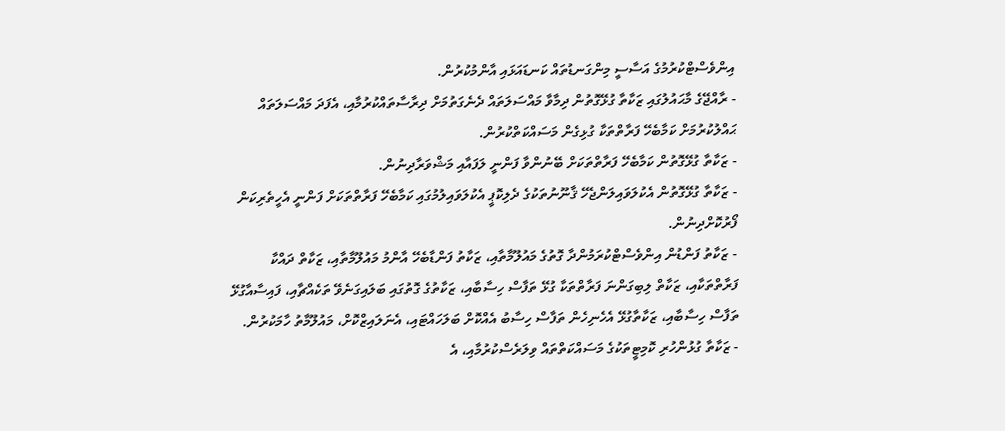އިންވެސްޓްކުރުމުގެ އަސާސީ މިންގަނޑުތައް ކަނޑައަޅައި އާންމުކުރުން.
- ރާއްޖޭގެ މާޙައުލުގައި ޒަކާތާ ގުޅޭގޮތުން ދިމާވާ މައްސަލަތައް ދެނެގަތުމަށް ދިރާސާތައްކުރުމާއި، އެފަދަ މައްސަލަތައް ޙައްލުކުރުމަށް ކަމާބެހޭ ފަރާތްތަކާ ގުޅިގެން މަސައްކަތްކުރުން.
- ޒަކާތާ ގުޅޭގޮތުން ކަމާބެހޭ ފަރާތްތަކަށް ބޭނުންވާ ފަންނީ ލަފައާއި މަޝްވަރާދިނުން.
- ޒަކާތާ ގުޅޭގޮތުން އެކުލަވައިލަންޖެހޭ ޤާނޫނުތަކުގެ ދެލިކޮޕީ އެކުލަވައިލުމުގައި ކަމާބެހޭ ފަރާތްތަކަށް ފަންނީ އެހީތެރިކަން ފޯރުކޮށްދިނުން.
- ޒަކާތު ފަންޑުން އިންވެސްޓްކުރަމުންދާ ގޮތުގެ މައުލޫމާތާއި، ޒަކާތު ފަންޑާބެހޭ އާންމު މައުލޫމާތާއި، ޒަކާތް ދައްކާ ފަރާތްތަކާއި، ޒަކާތް ލިބިގަންނަ ފަރާތްތަކާ ގުޅޭ ތަފާސް ހިސާބާއި، ޒަކާތުގެ ގޮތުގައި ބަލައިގަނެވޭ ތަކެއްޗާއި، ފައިސާއާގުޅޭ ތަފާސް ހިސާބާއި، ޒަކާތާގުޅޭ އެހެނިހެން ތަފާސް ހިސާބު އެއްކޮށް ބަލަހައްޓައި، އެނަލައިޒްކޮށް، މައުލޫމާތު ހާމަކުރުން.
- ޒަކާތާ ގުޅުންހުރި ކޮމިޓީތަކުގެ މަސައްކަތްތައް ވިލަރެސްކުރުމާއި، އެ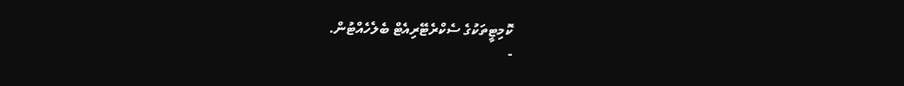ކޮމިޓީތަކުގެ ސެކްރެޓޭރިއެޓް ބެލެހެއްޓުން.
-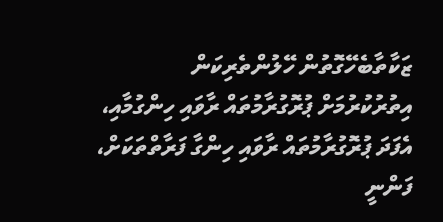ޒަކާތާބެހޭގޮތުން ހޭލުންތެރިކަން އިތުރުކުރުމަށް ޕުރޮގުރާމުތައް ރާވައި ހިންގުމާއި، އެފަދަ ޕުރޮގުރާމުތައް ރާވައި ހިންގާ ފަރާތްތަކަށް، ފަންނީ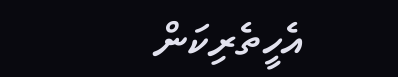އެހީތެރިކަން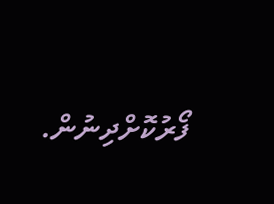ފޯރުކޮށްދިނުން.